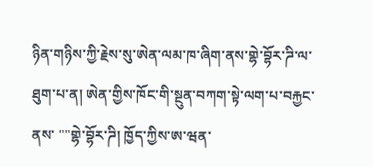ཉིན་གཉིས་ཀྱི་རྗེས་སུ་ཨེན་ལམ་ཁ་ཞིག་ནས་གྷེ་བྷོར་ཌི་ལ་ཐུག་པ་ན། ཨེན་གྱིས་ཁོང་གི་སྔུན་བཀག་སྟེ་ལག་པ་བརྐྱང་ནས་ ""གྷེ་བྷོར་ཌི། ཁྱོད་ཀྱིས་ཨ་ཝན་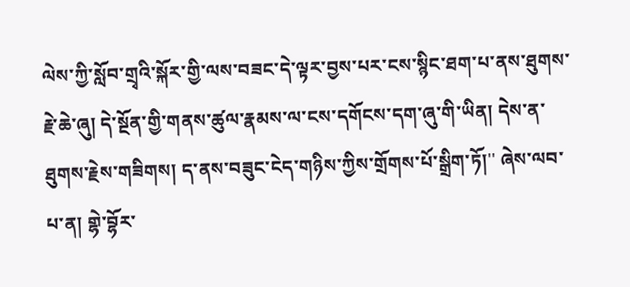ལེས་ཀྱི་སློབ་གྲྭའི་སྐོར་གྱི་ལས་བཟང་དེ་ལྟར་བྱས་པར་ངས་སྙིང་ཐག་པ་ནས་ཐུགས་རྗེ་ཆེ་ཞུ། དེ་སྔོན་གྱི་གནས་ཚུལ་རྣམས་ལ་ངས་དགོངས་དག་ཞུ་གི་ཡིན། དེས་ན་ཐུགས་རྗེས་གཟིགས། ད་ནས་བཟུང་ངེད་གཉིས་ཀྱིས་གྲོགས་པོ་སྒྲིག་ཏོ།'' ཞེས་ལབ་པ་ན། གྷེ་བྷོར་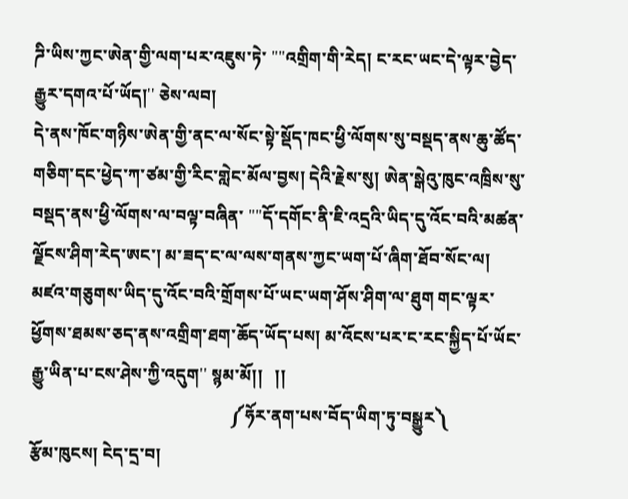ཌི་ཡིས་ཀྱང་ཨེན་གྱི་ལག་པར་འཇུས་ཏེ་ ""འགྲིག་གི་རེད། ང་རང་ཡང་དེ་ལྟར་བྱེད་རྒྱུར་དགའ་པོ་ཡོད།'' ཅེས་ལབ།
དེ་ནས་ཁོང་གཉིས་ཨེན་གྱི་ནང་ལ་སོང་སྟེ་སྡོད་ཁང་ཕྱི་ལོགས་སུ་བསྡད་ནས་ཆུ་ཚོད་གཅིག་དང་ཕྱེད་ཀ་ཙམ་གྱི་རིང་གླེང་མོལ་བྱས། དེའི་རྗེས་སུ། ཨེན་སྒེའུ་ཁུང་འཁྲིས་སུ་བསྡད་ནས་ཕྱི་ལོགས་ལ་བལྟ་བཞིན་ ""དོ་དགོང་ནི་ཇི་འདྲའི་ཡིད་དུ་འོང་བའི་མཚན་ལྗོངས་ཤིག་རེད་ཨང་། མ་ཟད་ང་ལ་ལས་གནས་ཀྱང་ཡག་པོ་ཞིག་ཐོབ་སོང་ལ། མཛའ་གཅུགས་ཡིད་དུ་འོང་བའི་གྲོགས་པོ་ཡང་ཡག་ཤོས་ཤིག་ལ་ཐུག གང་ལྟར་ཕྱོགས་ཐམས་ཅད་ནས་འགྲིག་ཐག་ཆོད་ཡོད་པས། མ་འོངས་པར་ང་རང་སྐྱིད་པོ་ཡོང་རྒྱུ་ཡིན་པ་ངས་ཤེས་ཀྱི་འདུག'' སྙམ་མོ།།   །།
                                                ༼ཧོར་ནག་པས་བོད་ཡིག་ཏུ་བསྒྱུར༽
རྩོམ་ཁུངས། ངེད་དྲ་བ།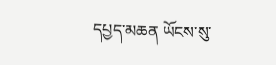དཔྱད་མཆན ཡོངས་སུ་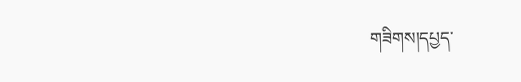གཟིགས།དཔྱད་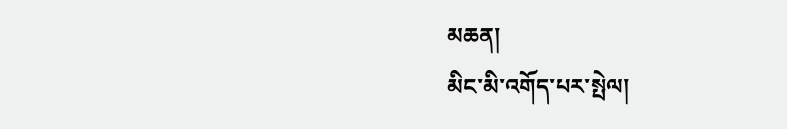མཆན།
མིང་མི་འགོད་པར་སྤེལ།